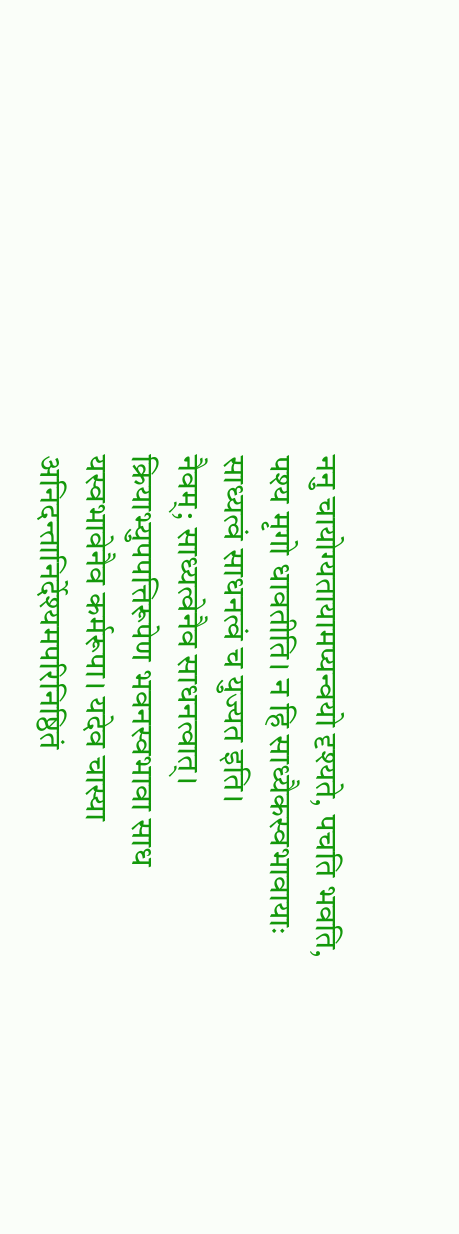ननु चायोग्यतायामप्यन्वयो दृश्यते, पचति भवति, पश्य मृगो धावतीति। न हि साध्यैकस्वभावायाः साध्यत्वं साधनत्वं च युज्यत इति।
नैवम्; साध्यत्वेनैव साधनत्वात्। क्रियाभ्युपपत्तिरूपेण भवनस्वभावा साध यस्वभावेनैव कर्मरूपा। यदेव चास्या अनिदन्तानिर्देश्यमपरिनिष्ठितं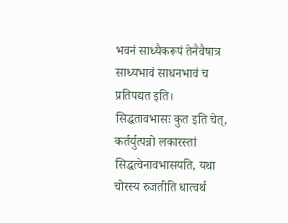भवनं साध्यैकरूपं तेनैवैषात्र साध्यभावं साधनभावं च प्रतिपद्यत इति।
सिद्धतावभासः कुत इति चेत्, कर्तर्युत्पन्नो लकारस्तां सिद्धत्वेनावभासयति, यथा चोरस्य रुजतीति धात्वर्थ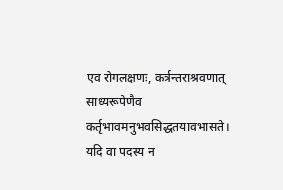एव रोगलक्षणः, कर्त्रन्तराश्रवणात् साध्यरूपेणैव कर्तृभावमनुभवसिद्धतयावभासते।
यदि वा पदस्य न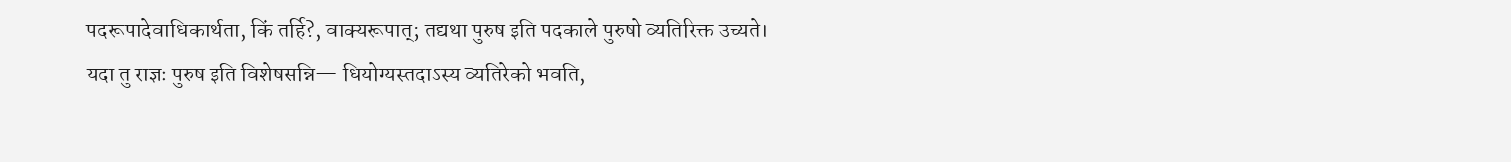पदरूपादेवाधिकार्थता, किं तर्हि?, वाक्यरूपात्; तद्यथा पुरुष इति पदकाले पुरुषो व्यतिरिक्त उच्यते। यदा तु राज्ञः पुरुष इति विशेषसन्नि— धियोग्यस्तदाऽस्य व्यतिरेको भवति,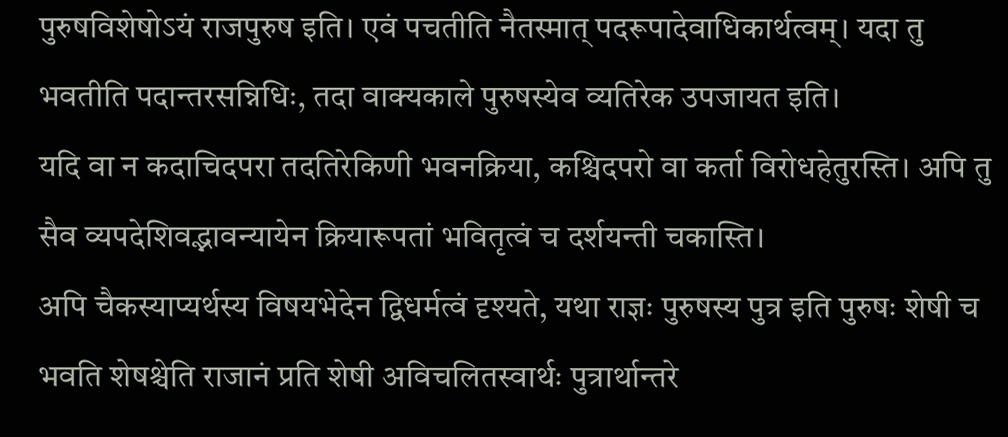पुरुषविशेषोऽयं राजपुरुष इति। एवं पचतीति नैतस्मात् पदरूपादेवाधिकार्थत्वम्। यदा तु भवतीति पदान्तरसन्निधिः, तदा वाक्यकाले पुरुषस्येव व्यतिरेक उपजायत इति।
यदि वा न कदाचिदपरा तदतिरेकिणी भवनक्रिया, कश्चिदपरो वा कर्ता विरोधहेतुरस्ति। अपि तु सैव व्यपदेशिवद्भावन्यायेन क्रियारूपतां भवितृत्वं च दर्शयन्ती चकास्ति।
अपि चैकस्याप्यर्थस्य विषयभेदेन द्विधर्मत्वं दृश्यते, यथा राज्ञः पुरुषस्य पुत्र इति पुरुषः शेषी च भवति शेषश्चेति राजानं प्रति शेषी अविचलितस्वार्थः पुत्रार्थान्तरे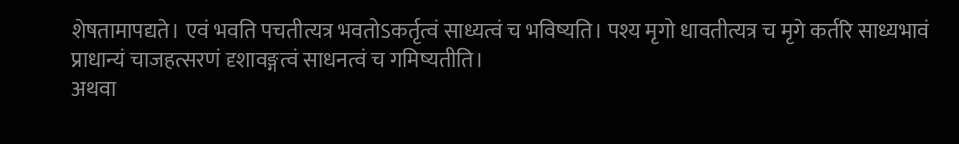शेषतामापद्यते। एवं भवति पचतीत्यत्र भवतोऽकर्तृत्वं साध्यत्वं च भविष्यति। पश्य मृगो धावतीत्यत्र च मृगे कर्तरि साध्यभावं प्राधान्यं चाजहत्सरणं दृशावङ्गत्वं साधनत्वं च गमिष्यतीति।
अथवा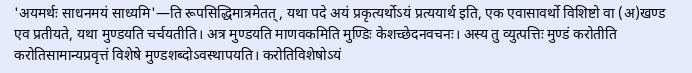'अयमर्थः साधनमयं साध्यमि'—ति रूपसिद्धिमात्रमेतत्, यथा पदे अयं प्रकृत्यर्थोऽयं प्रत्ययार्थ इति, एक एवासावर्थो विशिष्टो वा (अ)खण्ड एव प्रतीयते, यथा मुण्डयति चर्चयतीति। अत्र मुण्डयति माणवकमिति मुण्डिः केशच्छेदनवचनः। अस्य तु व्युत्पत्तिः मुण्डं करोतीति करोतिसामान्यप्रवृत्तं विशेषे मुण्डशब्दोऽवस्थापयति। करोतिविशेषोऽयं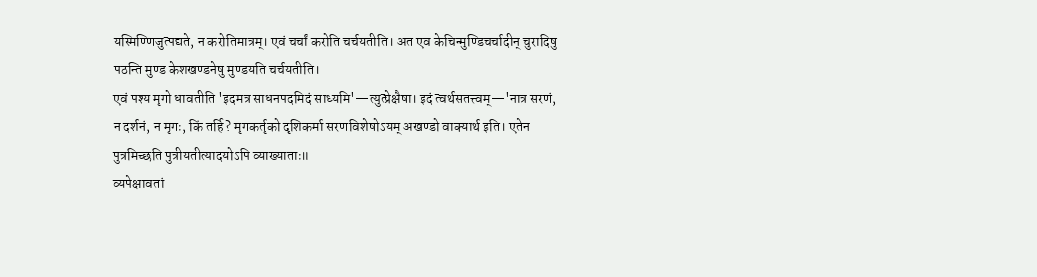यस्मिण्णिजुत्पद्यते, न करोतिमात्रम्। एवं चर्चां करोति चर्चयतीति। अत एव केचिन्मुण्डिचर्चादीन् चुरादिषु पठन्ति मुण्ड केशखण्डनेषु मुण्डयति चर्चयतीति।
एवं पश्य मृगो धावतीति 'इदमत्र साधनपदमिदं साध्यमि'—त्युत्प्रेक्षैषा। इदं त्वर्थसतत्त्वम्—'नात्र सरणं, न दर्शनं, न मृगः, किं तर्हि? मृगकर्तृको दृशिकर्मा सरणविशेषोऽयम् अखण्डो वाक्यार्थ इति। एतेन पुत्रमिच्छति पुत्रीयतीत्यादयोऽपि व्याख्याताः॥
व्यपेक्षावतां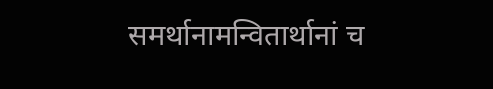समर्थानामन्वितार्थानां च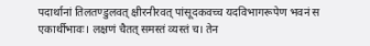पदार्थानां तिलतण्डुलवत् क्षीरनीरवत् पांसूदकवच्च यदविभागरूपेण भवनं स एकार्थीभावः। लक्षणं चैतत् समस्तं व्यस्तं च। तेन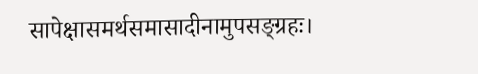सापेक्षासमर्थसमासादीनामुपसङ्ग्रहः।